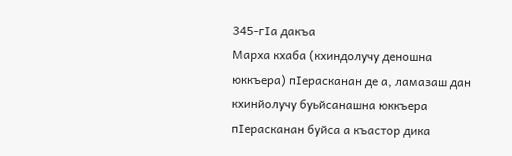345-гIа дакъа
Марха кхаба (кхиндолучу деношна юккъера) пIерасканан де а, ламазаш дан кхинйолучу буьйсанашна юккъера пIерасканан буйса а къастор дика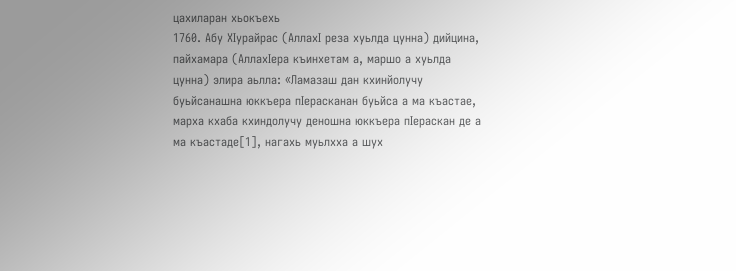цахиларан хьокъехь
1760. Абу ХIурайрас (АллахI реза хуьлда цунна) дийцина, пайхамара (АллахIера къинхетам а, маршо а хуьлда цунна) элира аьлла: «Ламазаш дан кхинйолучу буьйсанашна юккъера пIерасканан буьйса а ма къастае, марха кхаба кхиндолучу деношна юккъера пIераскан де а ма къастаде[1], нагахь муьлхха а шух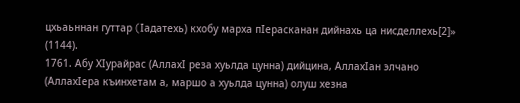цхьаьннан гуттар (Iадатехь) кхобу марха пIерасканан дийнахь ца нисделлехь[2]» (1144).
1761. Абу ХIурайрас (АллахI реза хуьлда цунна) дийцина, АллахIан элчано (АллахIера къинхетам а, маршо а хуьлда цунна) олуш хезна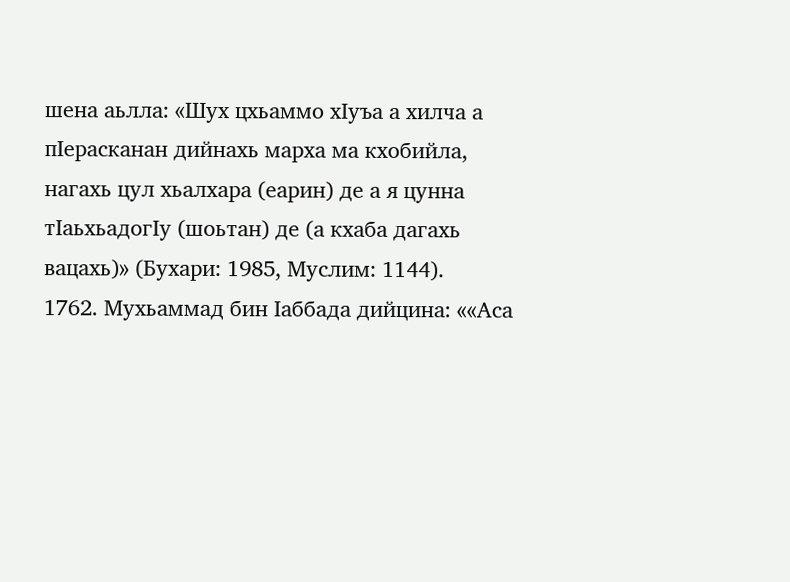шена аьлла: «Шух цхьаммо хIуъа а хилча а пIерасканан дийнахь марха ма кхобийла, нагахь цул хьалхара (еарин) де а я цунна тIаьхьадогIу (шоьтан) де (а кхаба дагахь вацахь)» (Бухари: 1985, Муслим: 1144).
1762. Мухьаммад бин Iаббада дийцина: ««Аса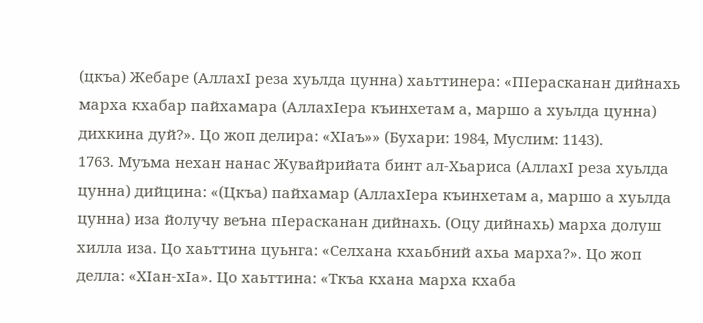(цкъа) Жебаре (АллахI реза хуьлда цунна) хаьттинера: «ПIерасканан дийнахь марха кхабар пайхамара (АллахIера къинхетам а, маршо а хуьлда цунна) дихкина дуй?». Цо жоп делира: «ХIаъ»» (Бухари: 1984, Муслим: 1143).
1763. Муъма нехан нанас Жувайрийата бинт ал-Хьариса (АллахI реза хуьлда цунна) дийцина: «(Цкъа) пайхамар (АллахIера къинхетам а, маршо а хуьлда цунна) иза йолучу веъна пIерасканан дийнахь. (Оцу дийнахь) марха долуш хилла иза. Цо хаьттина цуьнга: «Селхана кхаьбний ахьа марха?». Цо жоп делла: «ХIан-хIа». Цо хаьттина: «Ткъа кхана марха кхаба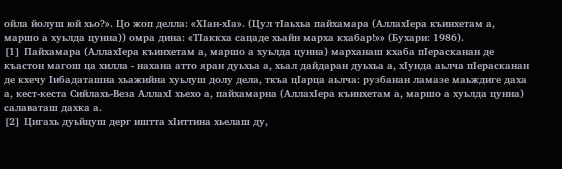ойла йолуш юй хьо?». Цо жоп делла: «ХIан-хIа». (Цул тIаьхьа пайхамара (АллахIера къинхетам а, маршо а хуьлда цунна)) омра дина: «ТIаккха сацаде хьайн марха кхабар!»» (Бухари: 1986).
[1] Пайхамара (АллахIера къинхетам а, маршо а хуьлда цунна) марханаш кхаба пIерасканан де къастон магош ца хилла - нахана атто яран дуьхьа а, хьал дайдаран дуьхьа а, хIунда аьлча пIерасканан де кхечу Iибадаташна хьажийна хуьлуш долу дела, ткъа цIарца аьлча: рузбанан ламазе маьждиге даха а, кест-кеста Сийлахь-Веза АллахI хьехо а, пайхамарна (АллахIера къинхетам а, маршо а хуьлда цунна) салаваташ дахка а.
[2] Цигахь дуьйцуш дерг иштта хIиттина хьелаш ду,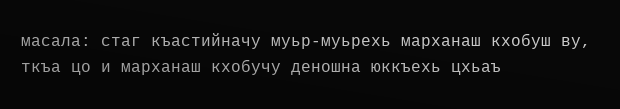масала: стаг къастийначу муьр-муьрехь марханаш кхобуш ву, ткъа цо и марханаш кхобучу деношна юккъехь цхьаъ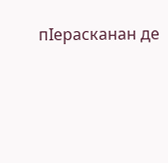пIерасканан де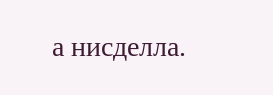а нисделла.